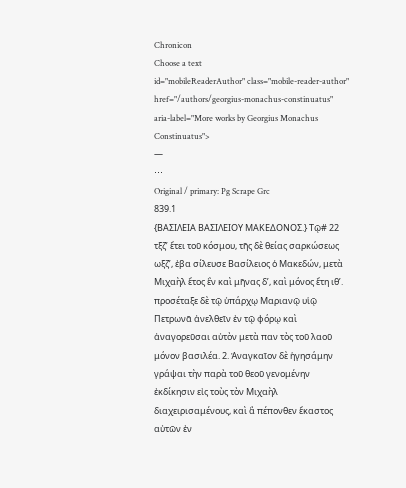Chronicon
Choose a text
id="mobileReaderAuthor" class="mobile-reader-author" href="/authors/georgius-monachus-constinuatus" aria-label="More works by Georgius Monachus Constinuatus">
—
⋯
Original / primary: Pg Scrape Grc
839.1
{ΒΑΣΙΛΕΙΑ ΒΑΣΙΛΕΙΟΥ ΜΑΚΕΔΟΝΟΣ.} Τῷ# 22 τξζʹ ἔτει τοῦ κόσμου, τῆς δὲ θείας σαρκώσεως ωξζʹ, ἐβα σίλευσε Βασίλειος ὁ Μακεδών, μετὰ Μιχαὴλ ἔτος ἓν καὶ μῆνας δʹ, καὶ μόνος ἔτη ιθʹ. προσέταξε δὲ τῷ ὑπάρχῳ Μαριανῷ υἱῷ Πετρωνᾶ ἀνελθεῖν ἐν τῷ φόρῳ καὶ ἀναγορεῦσαι αὐτὸν μετὰ παν τὸς τοῦ λαοῦ μόνον βασιλέα. 2. Ἀναγκαῖον δὲ ἡγησάμην γράψαι τὴν παρὰ τοῦ θεοῦ γενομένην ἐκδίκησιν εἰς τοὺς τὸν Μιχαὴλ διαχειρισαμένους, καὶ ἃ πέπονθεν ἕκαστος αὐτῶν ἐν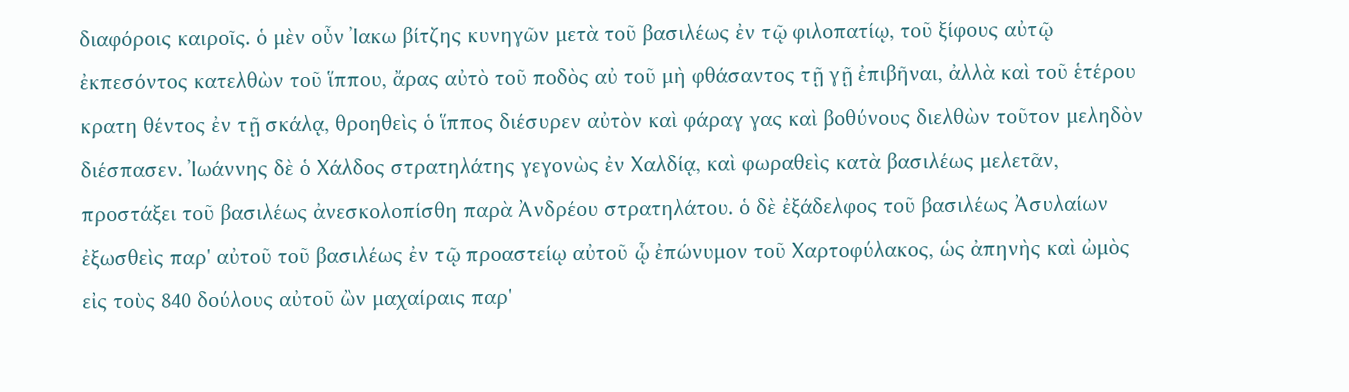διαφόροις καιροῖς. ὁ μὲν οὖν Ἰακω βίτζης κυνηγῶν μετὰ τοῦ βασιλέως ἐν τῷ φιλοπατίῳ, τοῦ ξίφους αὐτῷ ἐκπεσόντος κατελθὼν τοῦ ἵππου, ἄρας αὐτὸ τοῦ ποδὸς αὐ τοῦ μὴ φθάσαντος τῇ γῇ ἐπιβῆναι, ἀλλὰ καὶ τοῦ ἑτέρου κρατη θέντος ἐν τῇ σκάλᾳ, θροηθεὶς ὁ ἵππος διέσυρεν αὐτὸν καὶ φάραγ γας καὶ βοθύνους διελθὼν τοῦτον μεληδὸν διέσπασεν. Ἰωάννης δὲ ὁ Χάλδος στρατηλάτης γεγονὼς ἐν Χαλδίᾳ, καὶ φωραθεὶς κατὰ βασιλέως μελετᾶν, προστάξει τοῦ βασιλέως ἀνεσκολοπίσθη παρὰ Ἀνδρέου στρατηλάτου. ὁ δὲ ἐξάδελφος τοῦ βασιλέως Ἀσυλαίων ἐξωσθεὶς παρ' αὐτοῦ τοῦ βασιλέως ἐν τῷ προαστείῳ αὐτοῦ ᾧ ἐπώνυμον τοῦ Χαρτοφύλακος, ὡς ἀπηνὴς καὶ ὠμὸς εἰς τοὺς 840 δούλους αὐτοῦ ὢν μαχαίραις παρ'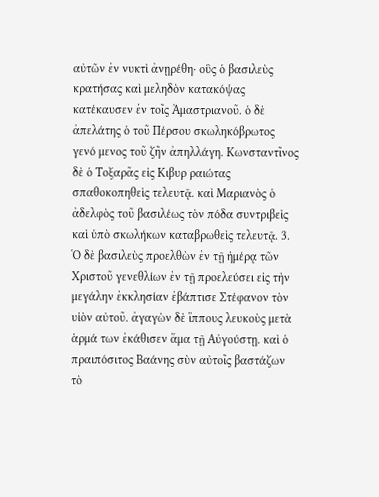αὐτῶν ἐν νυκτὶ ἀνῃρέθη· οὓς ὁ βασιλεὺς κρατήσας καὶ μεληδὸν κατακόψας κατέκαυσεν ἐν τοῖς Ἀμαστριανοῦ. ὁ δὲ ἀπελάτης ὁ τοῦ Πέρσου σκωληκόβρωτος γενό μενος τοῦ ζῆν ἀπηλλάγη. Κωνσταντῖνος δὲ ὁ Τοξαρᾶς εἰς Κιβυρ ραιώτας σπαθοκοπηθεὶς τελευτᾷ. καὶ Μαριανὸς ὁ ἀδελφὸς τοῦ βασιλέως τὸν πόδα συντριβεὶς καὶ ὑπὸ σκωλήκων καταβρωθεὶς τελευτᾷ. 3. Ὁ δὲ βασιλεὺς προελθὼν ἐν τῇ ἡμέρᾳ τῶν Χριστοῦ γενεθλίων ἐν τῇ προελεύσει εἰς τὴν μεγάλην ἐκκλησίαν ἐβάπτισε Στέφανον τὸν υἱὸν αὐτοῦ. ἀγαγὼν δὲ ἵππους λευκοὺς μετὰ ἁρμά των ἐκάθισεν ἅμα τῇ Αὐγούστῃ. καὶ ὁ πραιπόσιτος Βαάνης σὺν αὐτοῖς βαστάζων τὸ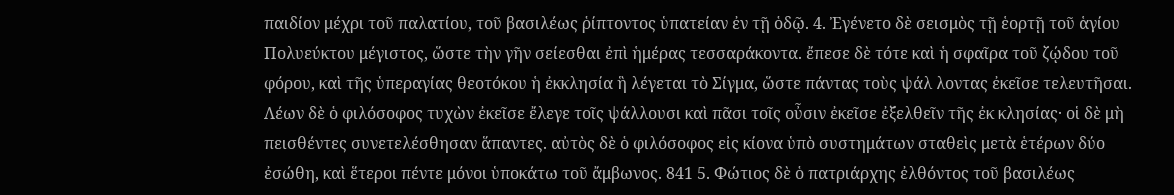παιδίον μέχρι τοῦ παλατίου, τοῦ βασιλέως ῥίπτοντος ὑπατείαν ἐν τῇ ὁδῷ. 4. Ἐγένετο δὲ σεισμὸς τῇ ἑορτῇ τοῦ ἁγίου Πολυεύκτου μέγιστος, ὥστε τὴν γῆν σείεσθαι ἐπὶ ἡμέρας τεσσαράκοντα. ἔπεσε δὲ τότε καὶ ἡ σφαῖρα τοῦ ζῴδου τοῦ φόρου, καὶ τῆς ὑπεραγίας θεοτόκου ἡ ἐκκλησία ἣ λέγεται τὸ Σίγμα, ὥστε πάντας τοὺς ψάλ λοντας ἐκεῖσε τελευτῆσαι. Λέων δὲ ὁ φιλόσοφος τυχὼν ἐκεῖσε ἔλεγε τοῖς ψάλλουσι καὶ πᾶσι τοῖς οὖσιν ἐκεῖσε ἐξελθεῖν τῆς ἐκ κλησίας· οἱ δὲ μὴ πεισθέντες συνετελέσθησαν ἅπαντες. αὐτὸς δὲ ὁ φιλόσοφος εἰς κίονα ὑπὸ συστημάτων σταθεὶς μετὰ ἑτέρων δύο ἐσώθη, καὶ ἕτεροι πέντε μόνοι ὑποκάτω τοῦ ἄμβωνος. 841 5. Φώτιος δὲ ὁ πατριάρχης ἐλθόντος τοῦ βασιλέως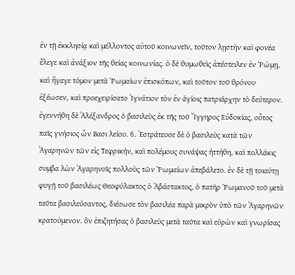ἐν τῇ ἐκκλησίᾳ καὶ μέλλοντος αὐτοῦ κοινωνεῖν, τοῦτον λῃστὴν καὶ φονέα ἔλεγε καὶ ἀνάξιον τῆς θείας κοινωνίας. ὁ δὲ θυμωθεὶς ἀπέστειλεν ἐν Ῥώμῃ, καὶ ἤγαγε τόμον μετὰ Ῥωμαίων ἐπισκόπων, καὶ τοῦτον τοῦ θρόνου ἐξέωσεν, καὶ προεχειρίσατο Ἰγνάτιον τὸν ἐν ἁγίοις πατριάρχην τὸ δεύτερον. ἐγεννήθη δὲ Ἀλέξανδρος ὁ βασιλεὺς ἐκ τῆς τοῦ Ἴγγηρος Εὐδοκίας, οὗτος παῖς γνήσιος ὢν Βασι λείου. 6. Ἐστράτευσε δὲ ὁ βασιλεὺς κατὰ τῶν Ἀγαρηνῶν τῶν εἰς Τεφρικήν, καὶ πολέμους συνάψας ἡττήθη, καὶ πολλάκις συμβα λὼν Ἀγαρηνοῖς πολλοὺς τῶν Ῥωμαίων ἀπεβάλετο. ἐν δὲ τῇ τοιαύτῃ φυγῇ τοῦ βασιλέως Θεοφύλακτος ὁ Ἀβάστακτος, ὁ πατὴρ Ῥωμανοῦ τοῦ μετὰ ταῦτα βασιλεύσαντος, διέσωσε τὸν βασιλέα παρὰ μικρὸν ὑπὸ τῶν Ἀγαρηνῶν κρατούμενον. ὃν ἐπιζητήσας ὁ βασιλεὺς μετὰ ταῦτα καὶ εὑρὼν καὶ γνωρίσας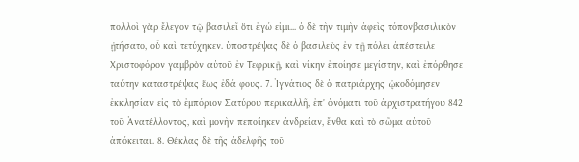πολλοὶ γὰρ ἔλεγον τῷ βασιλεῖ ὅτι ἐγώ εἰμι... ὁ δὲ τὴν τιμὴν ἀφεὶς τόπονβασιλικὸν ᾐτήσατο, οὗ καὶ τετύχηκεν. ὑποστρέψας δὲ ὁ βασιλεὺς ἐν τῇ πόλει ἀπέστειλε Χριστοφόρον γαμβρὸν αὐτοῦ ἐν Τεφρικῇ, καὶ νίκην ἐποίησε μεγίστην, καὶ ἐπόρθησε ταύτην καταστρέψας ἕως ἐδά φους. 7. Ἰγνάτιος δὲ ὁ πατριάρχης ᾠκοδόμησεν ἐκκλησίαν εἰς τὸ ἐμπόριον Σατύρου περικαλλῆ, ἐπ' ὀνόματι τοῦ ἀρχιστρατήγου 842 τοῦ Ἀνατέλλοντος, καὶ μονὴν πεποίηκεν ἀνδρείαν, ἔνθα καὶ τὸ σῶμα αὐτοῦ ἀπόκειται. 8. Θέκλας δὲ τῆς ἀδελφῆς τοῦ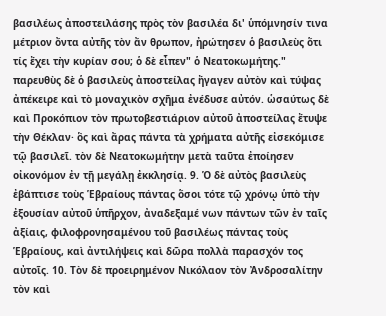βασιλέως ἀποστειλάσης πρὸς τὸν βασιλέα δι' ὑπόμνησίν τινα μέτριον ὄντα αὐτῆς τὸν ἄν θρωπον, ἠρώτησεν ὁ βασιλεὺς ὅτι τίς ἔχει τὴν κυρίαν σου; ὁ δὲ εἶπεν" ὁ Νεατοκωμήτης." παρευθὺς δὲ ὁ βασιλεὺς ἀποστείλας ἤγαγεν αὐτὸν καὶ τύψας ἀπέκειρε καὶ τὸ μοναχικὸν σχῆμα ἐνέδυσε αὐτόν. ὡσαύτως δὲ καὶ Προκόπιον τὸν πρωτοβεστιάριον αὐτοῦ ἀποστείλας ἔτυψε τὴν Θέκλαν· ὃς καὶ ἄρας πάντα τὰ χρήματα αὐτῆς εἰσεκόμισε τῷ βασιλεῖ. τὸν δὲ Νεατοκωμήτην μετὰ ταῦτα ἐποίησεν οἰκονόμον ἐν τῇ μεγάλῃ ἐκκλησίᾳ. 9. Ὁ δὲ αὐτὸς βασιλεὺς ἐβάπτισε τοὺς Ἑβραίους πάντας ὅσοι τότε τῷ χρόνῳ ὑπὸ τὴν ἐξουσίαν αὐτοῦ ὑπῆρχον, ἀναδεξαμέ νων πάντων τῶν ἐν ταῖς ἀξίαις, φιλοφρονησαμένου τοῦ βασιλέως πάντας τοὺς Ἑβραίους, καὶ ἀντιλήψεις καὶ δῶρα πολλὰ παρασχόν τος αὐτοῖς. 10. Τὸν δὲ προειρημένον Νικόλαον τὸν Ἀνδροσαλίτην τὸν καὶ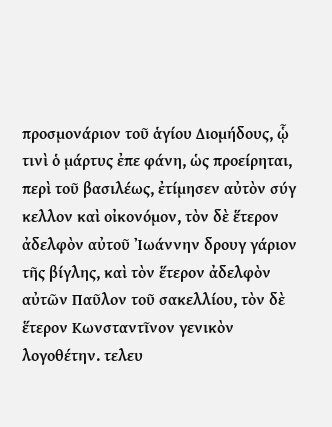προσμονάριον τοῦ ἁγίου Διομήδους, ᾧ τινὶ ὁ μάρτυς ἐπε φάνη, ὡς προείρηται, περὶ τοῦ βασιλέως, ἐτίμησεν αὐτὸν σύγ κελλον καὶ οἰκονόμον, τὸν δὲ ἕτερον ἀδελφὸν αὐτοῦ Ἰωάννην δρουγ γάριον τῆς βίγλης, καὶ τὸν ἕτερον ἀδελφὸν αὐτῶν Παῦλον τοῦ σακελλίου, τὸν δὲ ἕτερον Κωνσταντῖνον γενικὸν λογοθέτην. τελευ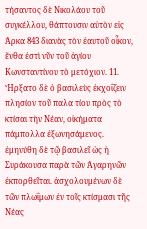τήσαντος δὲ Νικολάου τοῦ συγκέλλου, θάπτουσιν αὐτὸν εἰς Ἀρκα 843 διανὰς τὸν ἑαυτοῦ οἶκον, ἔνθα ἐστὶ νῦν τοῦ ἁγίου Κωνσταντίνου τὸ μετόχιον. 11. Ἤρξατο δὲ ὁ βασιλεὺς ἐκχοΐζειν πλησίον τοῦ παλα τίου πρὸς τὸ κτίσαι τὴν Νέαν, οἰκήματα πάμπολλα ἐξωνησάμενος. ἐμηνύθη δὲ τῷ βασιλεῖ ὡς ἡ Συράκουσα παρὰ τῶν Ἀγαρηνῶν ἐκπορθεῖται. ἀσχολουμένων δὲ τῶν πλωΐμων ἐν τοῖς κτίσμασι τῆς Νέας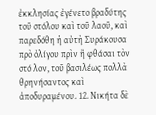ἐκκλησίας ἐγένετο βραδύτης τοῦ στόλου καὶ τοῦ λαοῦ, καὶ παρεδόθη ἡ αὐτὴ Συράκουσα πρὸ ὀλίγου πρὶν ἢ φθάσαι τὸν στό λον, τοῦ βασιλέως πολλὰ θρηνήσαντος καὶ ἀποδυραμένου. 12. Νικήτα δὲ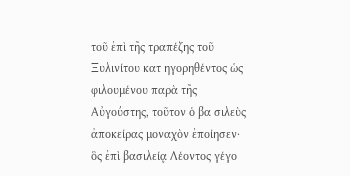τοῦ ἐπὶ τῆς τραπέζης τοῦ Ξυλινίτου κατ ηγορηθέντος ὡς φιλουμένου παρὰ τῆς Αὐγούστης, τοῦτον ὁ βα σιλεὺς ἀποκείρας μοναχὸν ἐποίησεν· ὃς ἐπὶ βασιλείᾳ Λέοντος γέγο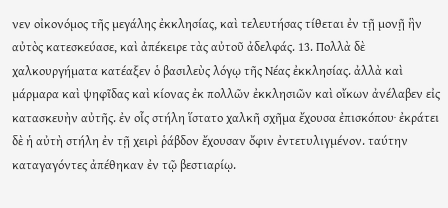νεν οἰκονόμος τῆς μεγάλης ἐκκλησίας, καὶ τελευτήσας τίθεται ἐν τῇ μονῇ ἣν αὐτὸς κατεσκεύασε, καὶ ἀπέκειρε τὰς αὐτοῦ ἀδελφάς. 13. Πολλὰ δὲ χαλκουργήματα κατέαξεν ὁ βασιλεὺς λόγῳ τῆς Νέας ἐκκλησίας. ἀλλὰ καὶ μάρμαρα καὶ ψηφῖδας καὶ κίονας ἐκ πολλῶν ἐκκλησιῶν καὶ οἴκων ἀνέλαβεν εἰς κατασκευὴν αὐτῆς. ἐν οἷς στήλη ἵστατο χαλκῆ σχῆμα ἔχουσα ἐπισκόπου· ἐκράτει δὲ ἡ αὐτὴ στήλη ἐν τῇ χειρὶ ῥάβδον ἔχουσαν ὄφιν ἐντετυλιγμένον. ταύτην καταγαγόντες ἀπέθηκαν ἐν τῷ βεστιαρίῳ.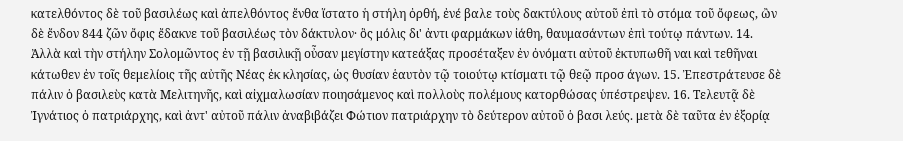κατελθόντος δὲ τοῦ βασιλέως καὶ ἀπελθόντος ἔνθα ἵστατο ἡ στήλη ὀρθή, ἐνέ βαλε τοὺς δακτύλους αὐτοῦ ἐπὶ τὸ στόμα τοῦ ὄφεως, ὢν δὲ ἔνδον 844 ζῶν ὄφις ἔδακνε τοῦ βασιλέως τὸν δάκτυλον· ὃς μόλις δι' ἀντι φαρμάκων ἰάθη, θαυμασάντων ἐπὶ τούτῳ πάντων. 14. Ἀλλὰ καὶ τὴν στήλην Σολομῶντος ἐν τῇ βασιλικῇ οὖσαν μεγίστην κατεάξας προσέταξεν ἐν ὀνόματι αὐτοῦ ἐκτυπωθῆ ναι καὶ τεθῆναι κάτωθεν ἐν τοῖς θεμελίοις τῆς αὐτῆς Νέας ἐκ κλησίας, ὡς θυσίαν ἑαυτὸν τῷ τοιούτῳ κτίσματι τῷ θεῷ προσ άγων. 15. Ἐπεστράτευσε δὲ πάλιν ὁ βασιλεὺς κατὰ Μελιτηνῆς, καὶ αἰχμαλωσίαν ποιησάμενος καὶ πολλοὺς πολέμους κατορθώσας ὑπέστρεψεν. 16. Τελευτᾷ δὲ Ἰγνάτιος ὁ πατριάρχης, καὶ ἀντ' αὐτοῦ πάλιν ἀναβιβάζει Φώτιον πατριάρχην τὸ δεύτερον αὐτοῦ ὁ βασι λεύς. μετὰ δὲ ταῦτα ἐν ἐξορίᾳ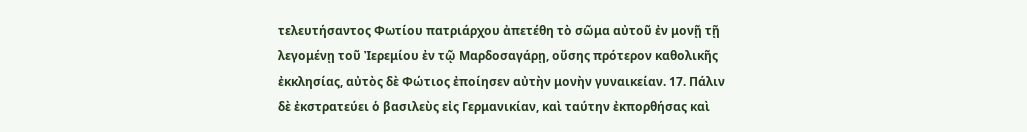τελευτήσαντος Φωτίου πατριάρχου ἀπετέθη τὸ σῶμα αὐτοῦ ἐν μονῇ τῇ λεγομένῃ τοῦ Ἰερεμίου ἐν τῷ Μαρδοσαγάρῃ, οὔσης πρότερον καθολικῆς ἐκκλησίας, αὐτὸς δὲ Φώτιος ἐποίησεν αὐτὴν μονὴν γυναικείαν. 17. Πάλιν δὲ ἐκστρατεύει ὁ βασιλεὺς εἰς Γερμανικίαν, καὶ ταύτην ἐκπορθήσας καὶ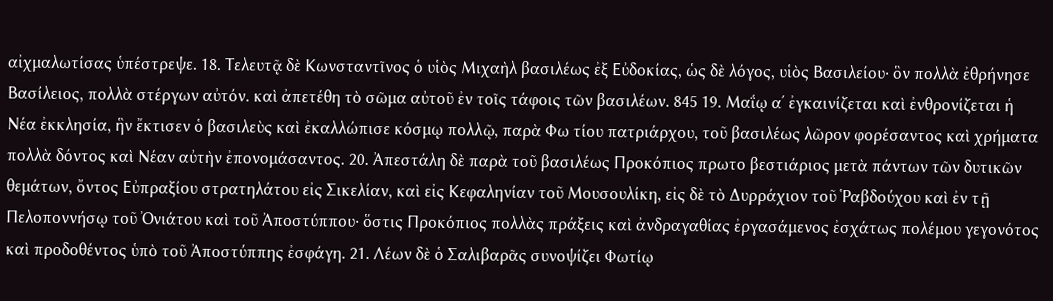αἰχμαλωτίσας ὑπέστρεψε. 18. Τελευτᾷ δὲ Κωνσταντῖνος ὁ υἱὸς Μιχαὴλ βασιλέως ἐξ Εὐδοκίας, ὡς δὲ λόγος, υἱὸς Βασιλείου· ὃν πολλὰ ἐθρήνησε Βασίλειος, πολλὰ στέργων αὐτόν. καὶ ἀπετέθη τὸ σῶμα αὐτοῦ ἐν τοῖς τάφοις τῶν βασιλέων. 845 19. Μαΐῳ αʹ ἐγκαινίζεται καὶ ἐνθρονίζεται ἡ Νέα ἐκκλησία, ἣν ἔκτισεν ὁ βασιλεὺς καὶ ἐκαλλώπισε κόσμῳ πολλῷ, παρὰ Φω τίου πατριάρχου, τοῦ βασιλέως λῶρον φορέσαντος καὶ χρήματα πολλὰ δόντος καὶ Νέαν αὐτὴν ἐπονομάσαντος. 20. Ἀπεστάλη δὲ παρὰ τοῦ βασιλέως Προκόπιος πρωτο βεστιάριος μετὰ πάντων τῶν δυτικῶν θεμάτων, ὄντος Εὐπραξίου στρατηλάτου εἰς Σικελίαν, καὶ εἰς Κεφαληνίαν τοῦ Μουσουλίκη, εἰς δὲ τὸ Δυρράχιον τοῦ Ῥαβδούχου καὶ ἐν τῇ Πελοποννήσῳ τοῦ Ὀνιάτου καὶ τοῦ Ἀποστύππου· ὅστις Προκόπιος πολλὰς πράξεις καὶ ἀνδραγαθίας ἐργασάμενος ἐσχάτως πολέμου γεγονότος καὶ προδοθέντος ὑπὸ τοῦ Ἀποστύππης ἐσφάγη. 21. Λέων δὲ ὁ Σαλιβαρᾶς συνοψίζει Φωτίῳ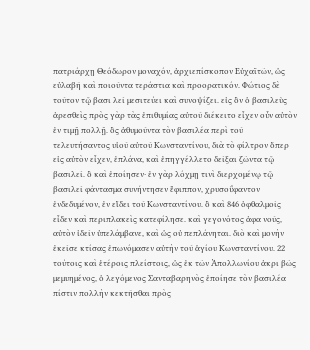πατριάρχῃ Θεόδωρον μοναχόν, ἀρχιεπίσκοπον Εὐχαϊτῶν, ὡς εὐλαβῆ καὶ ποιοῦντα τεράστια καὶ προορατικόν. Φώτιος δὲ τοῦτον τῷ βασι λεῖ μεσιτεύει καὶ συνοψίζει. εἰς ὃν ὁ βασιλεὺς ἀρεσθεὶς πρὸς γὰρ τὰς ἐπιθυμίας αὐτοῦ διέκειτο εἶχεν οὖν αὐτὸν ἐν τιμῇ πολλῇ. ὃς ἀθυμοῦντα τὸν βασιλέα περὶ τοῦ τελευτήσαντος υἱοῦ αὐτοῦ Κωνσταντίνου, διὰ τὸ φίλτρον ὅπερ εἰς αὐτὸν εἶχεν, ἐπλάνα, καὶ ἐπηγγέλλετο δεῖξαι ζῶντα τῷ βασιλεῖ. ὃ καὶ ἐποίησεν· ἐν γὰρ λόχμῃ τινὶ διερχομένῳ τῷ βασιλεῖ φάντασμα συνήντησεν ἔφιππον, χρυσοΰφαντον ἐνδεδυμένον, ἐν εἴδει τοῦ Κωνσταντίνου. ὃ καὶ 846 ὀφθαλμοῖς εἶδεν καὶ περιπλακεὶς κατεφίλησε. καὶ γεγονότος ἀφα νοῦς, αὐτὸν ἰδεῖν ὑπελάμβανε, καὶ ὡς οὐ πεπλάνηται. διὸ καὶ μονὴν ἐκεῖσε κτίσας ἐπωνόμασεν αὐτὴν τοῦ ἁγίου Κωνσταντίνου. 22 τούτοις καὶ ἑτέροις πλείστοις, ὡς ἐκ τῶν Ἀπολλωνίου ἀκρι βῶς μεμυημένος, ὁ λεγόμενος Σανταβαρηνὸς ἐποίησε τὸν βασιλέα πίστιν πολλὴν κεκτῆσθαι πρὸς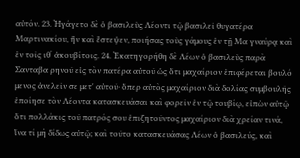αὐτόν. 23. Ἠγάγετο δὲ ὁ βασιλεὺς Λέοντι τῷ βασιλεῖ θυγατέρα Μαρτινακίου, ἣν καὶ ἔστεψεν, ποιήσας τοὺς γάμους ἐν τῇ Μα γναύρᾳ καὶ ἐν τοῖς ιθʹ ἀκουβίτοις. 24. Ἐκατηγορήθη δὲ Λέων ὁ βασιλεὺς παρὰ Σανταβα ρηνοῦ εἰς τὸν πατέρα αὐτοῦ ὡς ὅτι μαχαίριον ἐπιφέρεται βουλό μενος ἀνελεῖν σε μετ' αὐτοῦ· ὅπερ αὐτὸς μαχαίριον διὰ δολίας συμβουλῆς ἐποίησε τὸν Λέοντα κατασκευάσαι καὶ φορεῖν ἐν τῷ τουβίῳ, εἰπὼν αὐτῷ ὅτι πολλάκις τοῦ πατρός σου ἐπιζητοῦντος μαχαίριον διὰ χρείαν τινά, ἵνα τί μὴ δίδως αὐτῷ; καὶ τοῦτο κατασκευάσας Λέων ὁ βασιλεύς, καὶ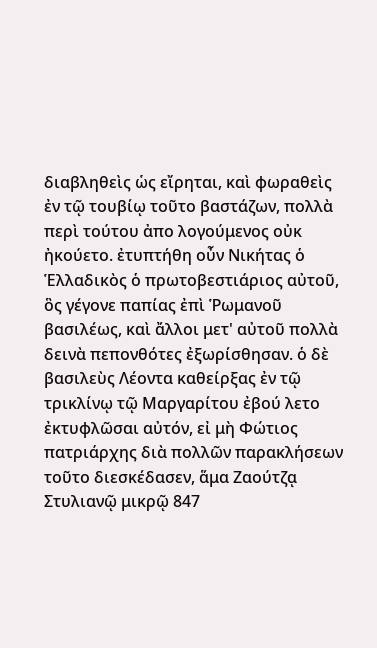διαβληθεὶς ὡς εἴρηται, καὶ φωραθεὶς ἐν τῷ τουβίῳ τοῦτο βαστάζων, πολλὰ περὶ τούτου ἀπο λογούμενος οὐκ ἠκούετο. ἐτυπτήθη οὖν Νικήτας ὁ Ἑλλαδικὸς ὁ πρωτοβεστιάριος αὐτοῦ, ὃς γέγονε παπίας ἐπὶ Ῥωμανοῦ βασιλέως, καὶ ἄλλοι μετ' αὐτοῦ πολλὰ δεινὰ πεπονθότες ἐξωρίσθησαν. ὁ δὲ βασιλεὺς Λέοντα καθείρξας ἐν τῷ τρικλίνῳ τῷ Μαργαρίτου ἐβού λετο ἐκτυφλῶσαι αὐτόν, εἰ μὴ Φώτιος πατριάρχης διὰ πολλῶν παρακλήσεων τοῦτο διεσκέδασεν, ἅμα Ζαούτζᾳ Στυλιανῷ μικρῷ 847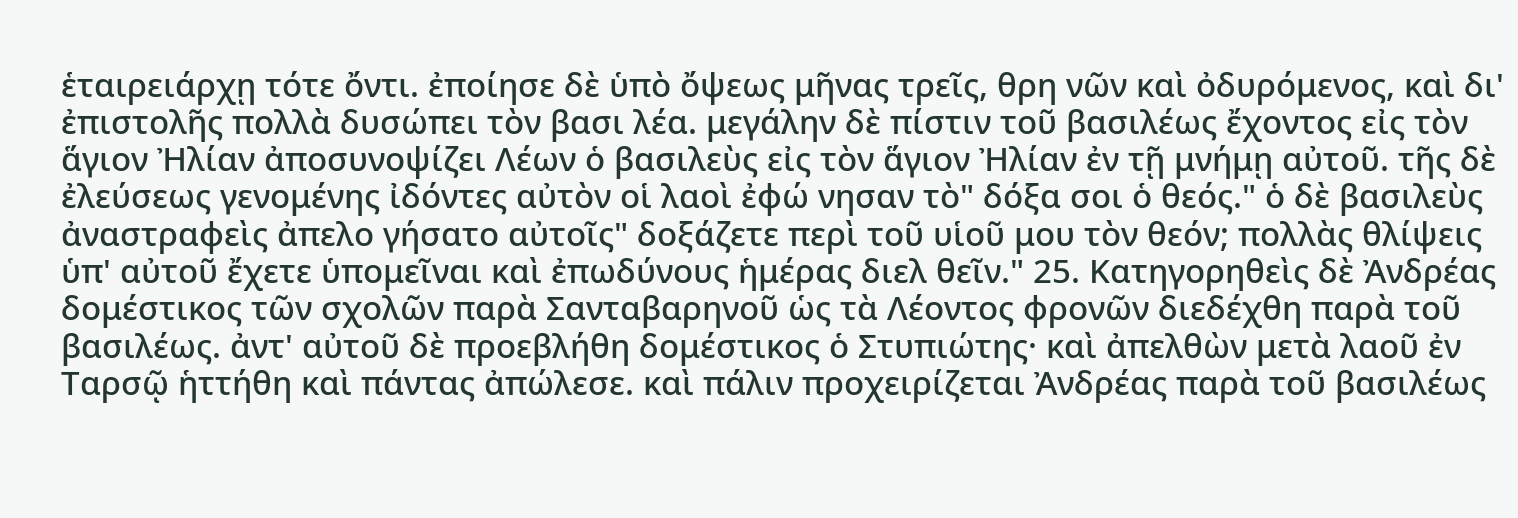ἑταιρειάρχῃ τότε ὄντι. ἐποίησε δὲ ὑπὸ ὄψεως μῆνας τρεῖς, θρη νῶν καὶ ὀδυρόμενος, καὶ δι' ἐπιστολῆς πολλὰ δυσώπει τὸν βασι λέα. μεγάλην δὲ πίστιν τοῦ βασιλέως ἔχοντος εἰς τὸν ἅγιον Ἠλίαν ἀποσυνοψίζει Λέων ὁ βασιλεὺς εἰς τὸν ἅγιον Ἠλίαν ἐν τῇ μνήμῃ αὐτοῦ. τῆς δὲ ἐλεύσεως γενομένης ἰδόντες αὐτὸν οἱ λαοὶ ἐφώ νησαν τὸ" δόξα σοι ὁ θεός." ὁ δὲ βασιλεὺς ἀναστραφεὶς ἀπελο γήσατο αὐτοῖς" δοξάζετε περὶ τοῦ υἱοῦ μου τὸν θεόν; πολλὰς θλίψεις ὑπ' αὐτοῦ ἔχετε ὑπομεῖναι καὶ ἐπωδύνους ἡμέρας διελ θεῖν." 25. Κατηγορηθεὶς δὲ Ἀνδρέας δομέστικος τῶν σχολῶν παρὰ Σανταβαρηνοῦ ὡς τὰ Λέοντος φρονῶν διεδέχθη παρὰ τοῦ βασιλέως. ἀντ' αὐτοῦ δὲ προεβλήθη δομέστικος ὁ Στυπιώτης· καὶ ἀπελθὼν μετὰ λαοῦ ἐν Ταρσῷ ἡττήθη καὶ πάντας ἀπώλεσε. καὶ πάλιν προχειρίζεται Ἀνδρέας παρὰ τοῦ βασιλέως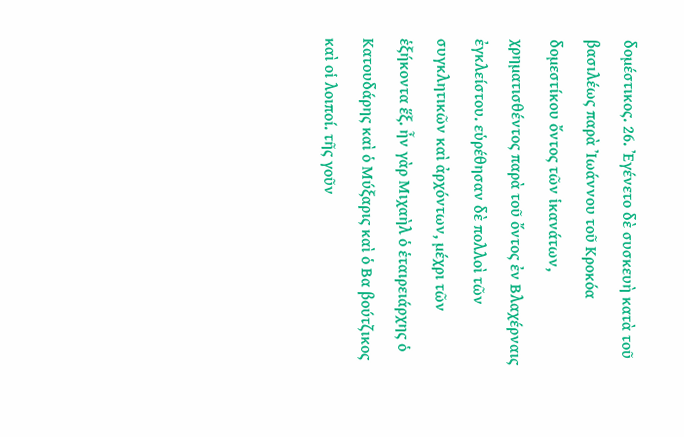δομέστικος. 26. Ἐγένετο δὲ συσκευὴ κατὰ τοῦ βασιλέως παρὰ Ἰωάννου τοῦ Κροκόα δομεστίκου ὄντος τῶν ἱκανάτων, χρηματισθέντος παρὰ τοῦ ὄντος ἐν Βλαχέρναις ἐγκλείστου. εὑρέθησαν δὲ πολλοὶ τῶν συγκλητικῶν καὶ ἀρχόντων, μέχρι τῶν ἑξήκοντα ἕξ. ἦν γὰρ Μιχαὴλ ὁ ἑταιρειάρχης ὁ Κατουδάρης καὶ ὁ Μύξαρις καὶ ὁ Βα βούτζικος καὶ οἱ λοιποί. τῆς γοῦν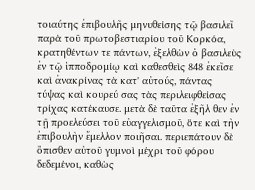τοιαύτης ἐπιβουλῆς μηνυθείσης τῷ βασιλεῖ παρὰ τοῦ πρωτοβεστιαρίου τοῦ Κορκόα, κρατηθέντων τε πάντων, ἐξελθὼν ὁ βασιλεὺς ἐν τῷ ἱπποδρομίῳ καὶ καθεσθεὶς 848 ἐκεῖσε καὶ ἀνακρίνας τὰ κατ' αὐτούς, πάντας τύψας καὶ κουρεύ σας τὰς περιλειφθείσας τρίχας κατέκαυσε. μετὰ δὲ ταῦτα ἐξῆλ θεν ἐν τῇ προελεύσει τοῦ εὐαγγελισμοῦ, ὅτε καὶ τὴν ἐπιβουλὴν ἔμελλον ποιῆσαι. περιεπάτουν δὲ ὄπισθεν αὐτοῦ γυμνοὶ μέχρι τοῦ φόρου δεδεμένοι, καθὼς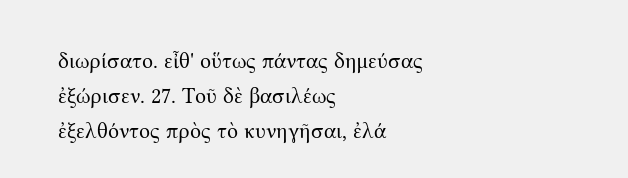διωρίσατο. εἶθ' οὕτως πάντας δημεύσας ἐξώρισεν. 27. Τοῦ δὲ βασιλέως ἐξελθόντος πρὸς τὸ κυνηγῆσαι, ἐλά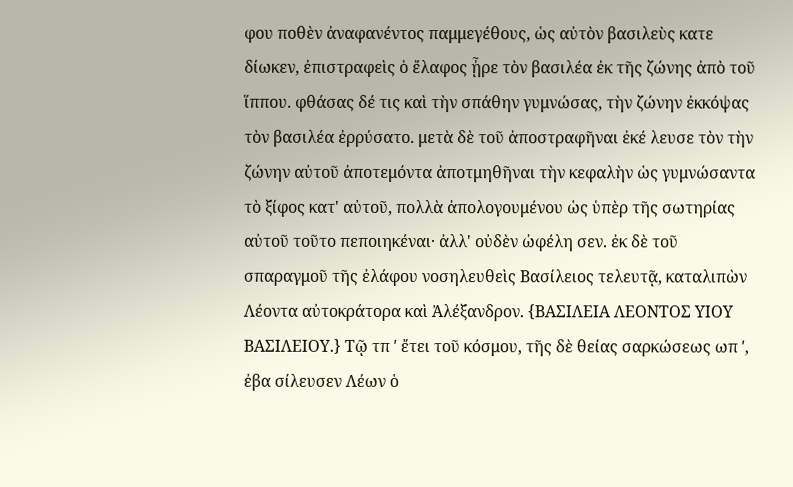φου ποθὲν ἀναφανέντος παμμεγέθους, ὡς αὐτὸν βασιλεὺς κατε δίωκεν, ἐπιστραφεὶς ὁ ἔλαφος ᾖρε τὸν βασιλέα ἐκ τῆς ζώνης ἀπὸ τοῦ ἵππου. φθάσας δέ τις καὶ τὴν σπάθην γυμνώσας, τὴν ζώνην ἐκκόψας τὸν βασιλέα ἐρρύσατο. μετὰ δὲ τοῦ ἀποστραφῆναι ἐκέ λευσε τὸν τὴν ζώνην αὐτοῦ ἀποτεμόντα ἀποτμηθῆναι τὴν κεφαλὴν ὡς γυμνώσαντα τὸ ξίφος κατ' αὐτοῦ, πολλὰ ἀπολογουμένου ὡς ὑπὲρ τῆς σωτηρίας αὐτοῦ τοῦτο πεποιηκέναι· ἀλλ' οὐδὲν ὠφέλη σεν. ἐκ δὲ τοῦ σπαραγμοῦ τῆς ἐλάφου νοσηλευθεὶς Βασίλειος τελευτᾷ, καταλιπὼν Λέοντα αὐτοκράτορα καὶ Ἀλέξανδρον. {ΒΑΣΙΛΕΙΑ ΛΕΟΝΤΟΣ ΥΙΟΥ ΒΑΣΙΛΕΙΟΥ.} Τῷ τπ ʹ ἔτει τοῦ κόσμου, τῆς δὲ θείας σαρκώσεως ωπ ʹ, ἐβα σίλευσεν Λέων ὁ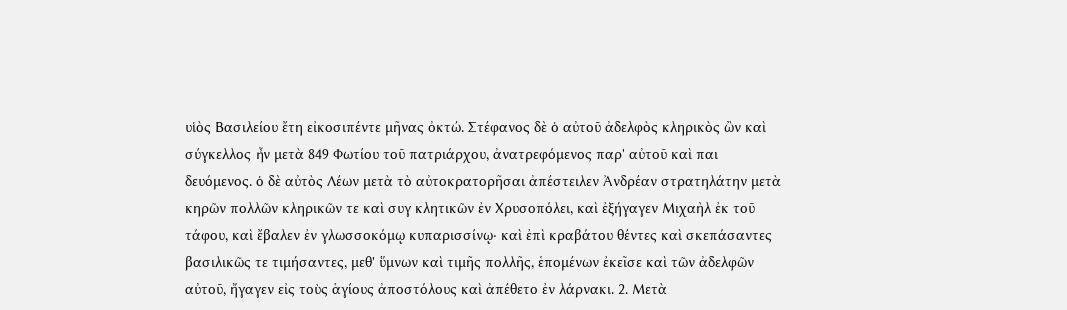υἱὸς Βασιλείου ἔτη εἰκοσιπέντε μῆνας ὀκτώ. Στέφανος δὲ ὁ αὐτοῦ ἀδελφὸς κληρικὸς ὢν καὶ σύγκελλος ἦν μετὰ 849 Φωτίου τοῦ πατριάρχου, ἀνατρεφόμενος παρ' αὐτοῦ καὶ παι δευόμενος. ὁ δὲ αὐτὸς Λέων μετὰ τὸ αὐτοκρατορῆσαι ἀπέστειλεν Ἀνδρέαν στρατηλάτην μετὰ κηρῶν πολλῶν κληρικῶν τε καὶ συγ κλητικῶν ἐν Χρυσοπόλει, καὶ ἐξήγαγεν Μιχαὴλ ἐκ τοῦ τάφου, καὶ ἔβαλεν ἐν γλωσσοκόμῳ κυπαρισσίνῳ· καὶ ἐπὶ κραβάτου θέντες καὶ σκεπάσαντες βασιλικῶς τε τιμήσαντες, μεθ' ὕμνων καὶ τιμῆς πολλῆς, ἑπομένων ἐκεῖσε καὶ τῶν ἀδελφῶν αὐτοῦ, ἤγαγεν εἰς τοὺς ἁγίους ἀποστόλους καὶ ἀπέθετο ἐν λάρνακι. 2. Μετὰ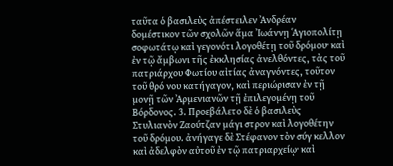ταῦτα ὁ βασιλεὺς ἀπέστειλεν Ἀνδρέαν δομέστικον τῶν σχολῶν ἅμα Ἰωάννῃ Ἁγιοπολίτῃ σοφωτάτῳ καὶ γεγονότι λογοθέτῃ τοῦ δρόμου· καὶ ἐν τῷ ἄμβωνι τῆς ἐκκλησίας ἀνελθόντες, τὰς τοῦ πατριάρχου Φωτίου αἰτίας ἀναγνόντες, τοῦτον τοῦ θρό νου κατήγαγον, καὶ περιώρισαν ἐν τῇ μονῇ τῶν Ἀρμενιανῶν τῇ ἐπιλεγομένῃ τοῦ Βόρδονος. 3. Προεβάλετο δὲ ὁ βασιλεὺς Στυλιανὸν Ζαούτζαν μάγι στρον καὶ λογοθέτην τοῦ δρόμου. ἀνήγαγε δὲ Στέφανον τὸν σύγ κελλον καὶ ἀδελφὸν αὐτοῦ ἐν τῷ πατριαρχείῳ· καὶ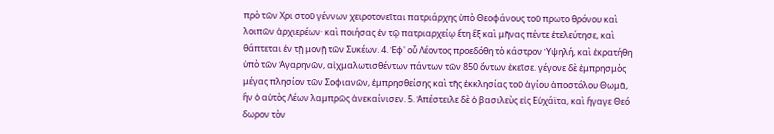πρὸ τῶν Χρι στοῦ γέννων χειροτονεῖται πατριάρχης ὑπὸ Θεοφάνους τοῦ πρωτο θρόνου καὶ λοιπῶν ἀρχιερέων· καὶ ποιήσας ἐν τῷ πατριαρχείῳ ἔτη ἓξ καὶ μῆνας πέντε ἐτελεύτησε, καὶ θάπτεται ἐν τῇ μονῇ τῶν Συκέων. 4. Ἐφ' οὗ Λέοντος προεδόθη τὸ κάστρον Ὑψηλή, καὶ ἐκρατήθη ὑπὸ τῶν Ἀγαρηνῶν, αἰχμαλωτισθέντων πάντων τῶν 850 ὄντων ἐκεῖσε. γέγονε δὲ ἐμπρησμὸς μέγας πλησίον τῶν Σοφιανῶν, ἐμπρησθείσης καὶ τῆς ἐκκλησίας τοῦ ἁγίου ἀποστόλου Θωμᾶ, ἣν ὁ αὐτὸς Λέων λαμπρῶς ἀνεκαίνισεν. 5. Ἀπέστειλε δὲ ὁ βασιλεὺς εἰς Εὐχάϊτα, καὶ ἤγαγε Θεό δωρον τὸν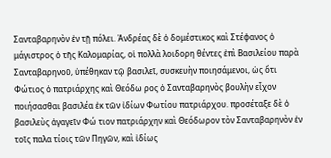Σανταβαρηνὸν ἐν τῇ πόλει. Ἀνδρέας δὲ ὁ δομέστικος καὶ Στέφανος ὁ μάγιστρος ὁ τῆς Καλομαρίας, οἱ πολλὰ λοιδορη θέντες ἐπὶ Βασιλείου παρὰ Σανταβαρηνοῦ, ὑπέθηκαν τῷ βασιλεῖ, συσκευὴν ποιησάμενοι, ὡς ὅτι Φώτιος ὁ πατριάρχης καὶ Θεόδω ρος ὁ Σανταβαρηνὸς βουλὴν εἶχον ποιήσασθαι βασιλέα ἐκ τῶν ἰδίων Φωτίου πατριάρχου. προσέταξε δὲ ὁ βασιλεὺς ἀγαγεῖν Φώ τιον πατριάρχην καὶ Θεόδωρον τὸν Σανταβαρηνὸν ἐν τοῖς παλα τίοις τῶν Πηγῶν, καὶ ἰδίως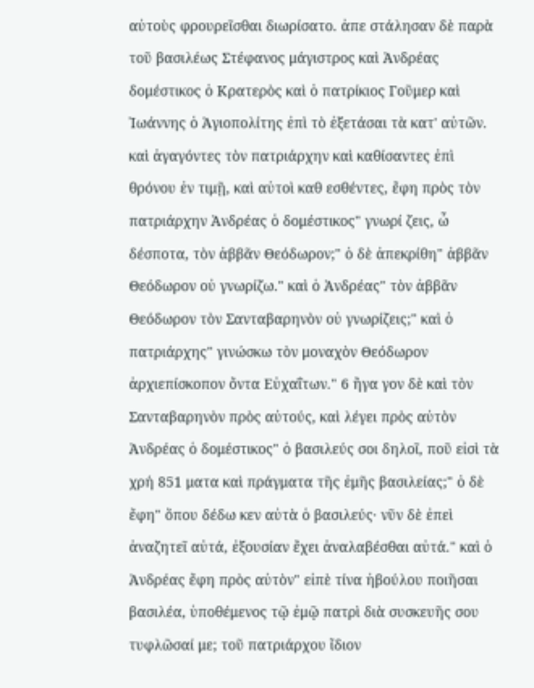αὐτοὺς φρουρεῖσθαι διωρίσατο. ἀπε στάλησαν δὲ παρὰ τοῦ βασιλέως Στέφανος μάγιστρος καὶ Ἀνδρέας δομέστικος ὁ Κρατερὸς καὶ ὁ πατρίκιος Γοῦμερ καὶ Ἰωάννης ὁ Ἁγιοπολίτης ἐπὶ τὸ ἐξετάσαι τὰ κατ' αὐτῶν. καὶ ἀγαγόντες τὸν πατριάρχην καὶ καθίσαντες ἐπὶ θρόνου ἐν τιμῇ, καὶ αὐτοὶ καθ εσθέντες, ἔφη πρὸς τὸν πατριάρχην Ἀνδρέας ὁ δομέστικος" γνωρί ζεις, ὦ δέσποτα, τὸν ἀββᾶν Θεόδωρον;" ὁ δὲ ἀπεκρίθη" ἀββᾶν Θεόδωρον οὐ γνωρίζω." καὶ ὁ Ἀνδρέας" τὸν ἀββᾶν Θεόδωρον τὸν Σανταβαρηνὸν οὐ γνωρίζεις;" καὶ ὁ πατριάρχης" γινώσκω τὸν μοναχὸν Θεόδωρον ἀρχιεπίσκοπον ὄντα Εὐχαΐτων." 6 ἤγα γον δὲ καὶ τὸν Σανταβαρηνὸν πρὸς αὐτούς, καὶ λέγει πρὸς αὐτὸν Ἀνδρέας ὁ δομέστικος" ὁ βασιλεύς σοι δηλοῖ, ποῦ εἰσὶ τὰ χρή 851 ματα καὶ πράγματα τῆς ἐμῆς βασιλείας;" ὁ δὲ ἔφη" ὅπου δέδω κεν αὐτὰ ὁ βασιλεύς· νῦν δὲ ἐπεὶ ἀναζητεῖ αὐτά, ἐξουσίαν ἔχει ἀναλαβέσθαι αὐτά." καὶ ὁ Ἀνδρέας ἔφη πρὸς αὐτὸν" εἰπὲ τίνα ἠβούλου ποιῆσαι βασιλέα, ὑποθέμενος τῷ ἐμῷ πατρὶ διὰ συσκευῆς σου τυφλῶσαί με; τοῦ πατριάρχου ἴδιον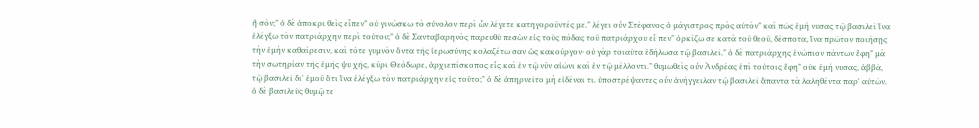ἢ σόν;" ὁ δὲ ἀποκρι θεὶς εἶπεν" οὐ γινώσκω τὸ σύνολον περὶ ὧν λέγετε κατηγοροῦντές με." λέγει οὖν Στέφανος ὁ μάγιστρος πρὸς αὐτὸν" καὶ πῶς ἐμή νυσας τῷ βασιλεῖ ἵνα ἐλέγξω τὸν πατριάρχην περὶ τούτου;" ὁ δὲ Σανταβαρηνὸς παρευθὺ πεσὼν εἰς τοὺς πόδας τοῦ πατριάρχου εἶ πεν" ὁρκίζω σε κατὰ τοῦ θεοῦ, δέσποτα, ἵνα πρῶτον ποιήσῃς τὴν ἐμὴν καθαίρεσιν, καὶ τότε γυμνὸν ὄντα τῆς ἱερωσύνης κολαζέτω σαν ὡς κακοῦργον· οὐ γὰρ τοιαῦτα ἐδήλωσα τῷ βασιλεῖ." ὁ δὲ πατριάρχης ἐνώπιον πάντων ἔφη" μὰ τὴν σωτηρίαν τῆς ἐμῆς ψυ χῆς, κῦρι Θεόδωρε, ἀρχιεπίσκοπος εἶς καὶ ἐν τῷ νῦν αἰῶνι καὶ ἐν τῷ μέλλοντι." θυμωθεὶς οὖν Ἀνδρέας ἐπὶ τούτοις ἔφη" οὐκ ἐμή νυσας, ἀββᾶ, τῷ βασιλεῖ δι' ἐμοῦ ὅτι ἵνα ἐλέγξω τὸν πατριάρχην εἰς τοῦτο;" ὁ δὲ ἀπηρνεῖτο μὴ εἰδέναι τι. ὑποστρέψαντες οὖν ἀνήγγειλαν τῷ βασιλεῖ ἅπαντα τὰ λαληθέντα παρ' αὐτῶν. ὁ δὲ βασιλεὺς θυμῷ τε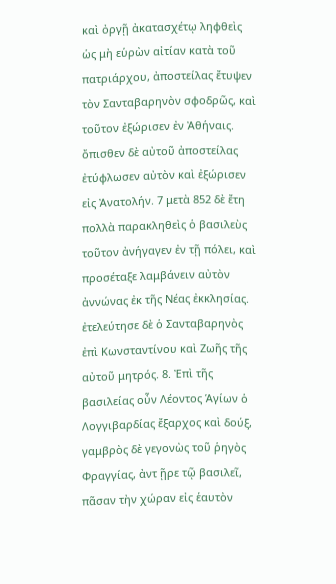καὶ ὀργῇ ἀκατασχέτῳ ληφθεὶς ὡς μὴ εὑρὼν αἰτίαν κατὰ τοῦ πατριάρχου, ἀποστείλας ἔτυψεν τὸν Σανταβαρηνὸν σφοδρῶς, καὶ τοῦτον ἐξώρισεν ἐν Ἀθήναις. ὄπισθεν δὲ αὐτοῦ ἀποστείλας ἐτύφλωσεν αὐτὸν καὶ ἐξώρισεν εἰς Ἀνατολήν. 7 μετὰ 852 δὲ ἔτη πολλὰ παρακληθεὶς ὁ βασιλεὺς τοῦτον ἀνήγαγεν ἐν τῇ πόλει, καὶ προσέταξε λαμβάνειν αὐτὸν ἀννώνας ἐκ τῆς Νέας ἐκκλησίας. ἐτελεύτησε δὲ ὁ Σανταβαρηνὸς ἐπὶ Κωνσταντίνου καὶ Ζωῆς τῆς αὐτοῦ μητρός. 8. Ἐπὶ τῆς βασιλείας οὖν Λέοντος Ἁγίων ὁ Λογγιβαρδίας ἔξαρχος καὶ δούξ, γαμβρὸς δὲ γεγονὼς τοῦ ῥηγὸς Φραγγίας, ἀντ ῇρε τῷ βασιλεῖ, πᾶσαν τὴν χώραν εἰς ἑαυτὸν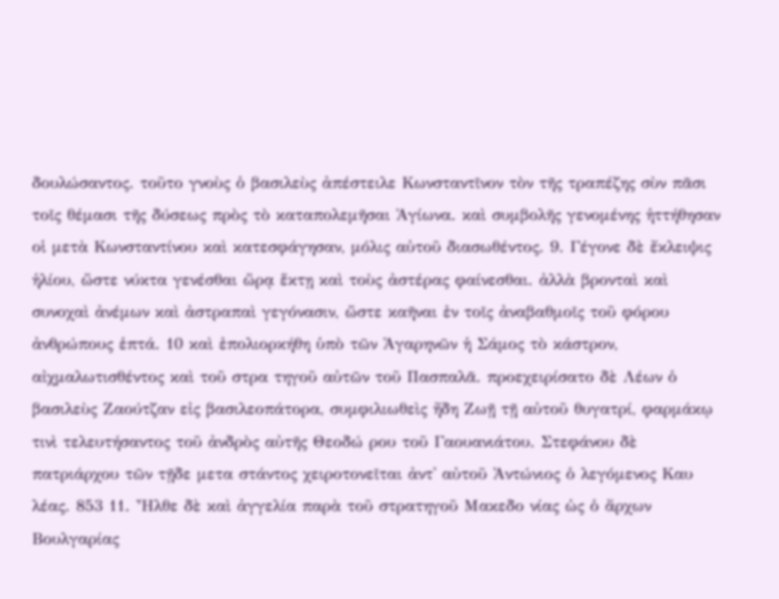δουλώσαντος. τοῦτο γνοὺς ὁ βασιλεὺς ἀπέστειλε Κωνσταντῖνον τὸν τῆς τραπέζης σὺν πᾶσι τοῖς θέμασι τῆς δύσεως πρὸς τὸ καταπολεμῆσαι Ἁγίωνα. καὶ συμβολῆς γενομένης ἡττήθησαν οἱ μετὰ Κωνσταντίνου καὶ κατεσφάγησαν, μόλις αὐτοῦ διασωθέντος. 9. Γέγονε δὲ ἔκλειψις ἡλίου, ὥστε νύκτα γενέσθαι ὥρᾳ ἕκτῃ καὶ τοὺς ἀστέρας φαίνεσθαι. ἀλλὰ βρονταὶ καὶ συνοχαὶ ἀνέμων καὶ ἀστραπαὶ γεγόνασιν, ὥστε καῆναι ἐν τοῖς ἀναβαθμοῖς τοῦ φόρου ἀνθρώπους ἑπτά. 10 καὶ ἐπολιορκήθη ὑπὸ τῶν Ἀγαρηνῶν ἡ Σάμος τὸ κάστρον, αἰχμαλωτισθέντος καὶ τοῦ στρα τηγοῦ αὐτῶν τοῦ Πασπαλᾶ. προεχειρίσατο δὲ Λέων ὁ βασιλεὺς Ζαούτζαν εἰς βασιλεοπάτορα, συμφιλιωθεὶς ἤδη Ζωῇ τῇ αὐτοῦ θυγατρί, φαρμάκῳ τινὶ τελευτήσαντος τοῦ ἀνδρὸς αὐτῆς Θεοδώ ρου τοῦ Γαουανιάτου. Στεφάνου δὲ πατριάρχου τῶν τῇδε μετα στάντος χειροτονεῖται ἀντ' αὐτοῦ Ἀντώνιος ὁ λεγόμενος Καυ λέας. 853 11. Ἦλθε δὲ καὶ ἀγγελία παρὰ τοῦ στρατηγοῦ Μακεδο νίας ὡς ὁ ἄρχων Βουλγαρίας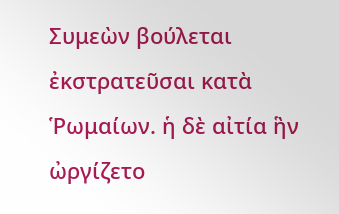Συμεὼν βούλεται ἐκστρατεῦσαι κατὰ Ῥωμαίων. ἡ δὲ αἰτία ἣν ὠργίζετο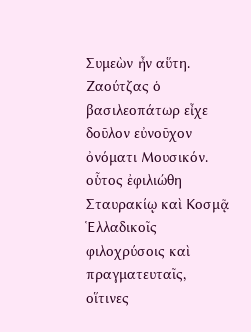Συμεὼν ἦν αὕτη. Ζαούτζας ὁ βασιλεοπάτωρ εἶχε δοῦλον εὐνοῦχον ὀνόματι Μουσικόν. οὗτος ἐφιλιώθη Σταυρακίῳ καὶ Κοσμᾷ Ἑλλαδικοῖς φιλοχρύσοις καὶ πραγματευταῖς, οἵτινες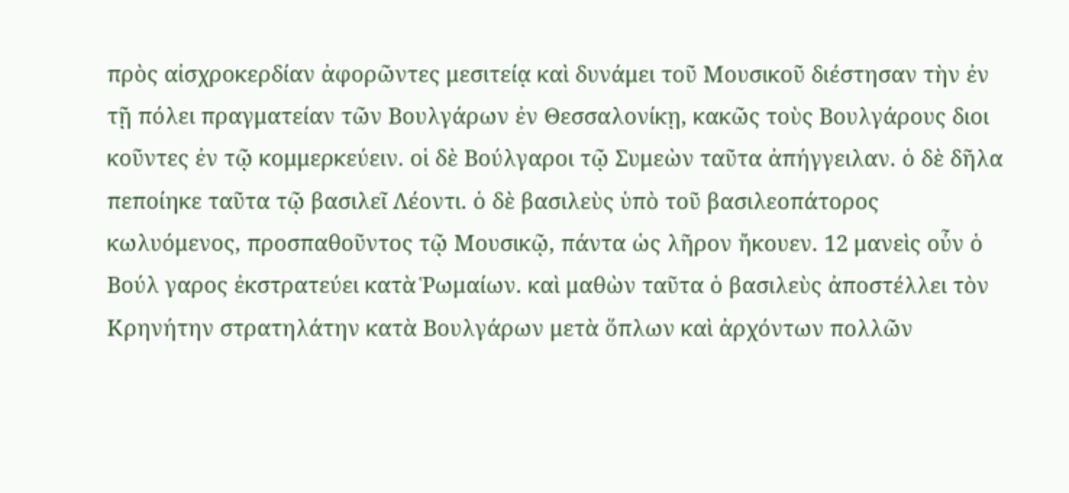πρὸς αἰσχροκερδίαν ἀφορῶντες μεσιτείᾳ καὶ δυνάμει τοῦ Μουσικοῦ διέστησαν τὴν ἐν τῇ πόλει πραγματείαν τῶν Βουλγάρων ἐν Θεσσαλονίκῃ, κακῶς τοὺς Βουλγάρους διοι κοῦντες ἐν τῷ κομμερκεύειν. οἱ δὲ Βούλγαροι τῷ Συμεὼν ταῦτα ἀπήγγειλαν. ὁ δὲ δῆλα πεποίηκε ταῦτα τῷ βασιλεῖ Λέοντι. ὁ δὲ βασιλεὺς ὑπὸ τοῦ βασιλεοπάτορος κωλυόμενος, προσπαθοῦντος τῷ Μουσικῷ, πάντα ὡς λῆρον ἤκουεν. 12 μανεὶς οὖν ὁ Βούλ γαρος ἐκστρατεύει κατὰ Ῥωμαίων. καὶ μαθὼν ταῦτα ὁ βασιλεὺς ἀποστέλλει τὸν Κρηνήτην στρατηλάτην κατὰ Βουλγάρων μετὰ ὅπλων καὶ ἀρχόντων πολλῶν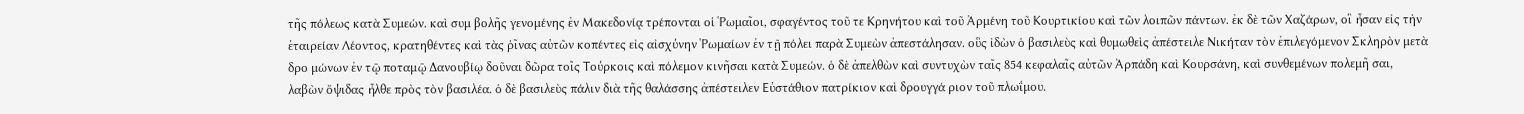τῆς πόλεως κατὰ Συμεών. καὶ συμ βολῆς γενομένης ἐν Μακεδονίᾳ τρέπονται οἱ Ῥωμαῖοι, σφαγέντος τοῦ τε Κρηνήτου καὶ τοῦ Ἀρμένη τοῦ Κουρτικίου καὶ τῶν λοιπῶν πάντων. ἐκ δὲ τῶν Χαζάρων, οἳ ἦσαν εἰς τὴν ἑταιρείαν Λέοντος, κρατηθέντες καὶ τὰς ῥῖνας αὐτῶν κοπέντες εἰς αἰσχύνην Ῥωμαίων ἐν τῇ πόλει παρὰ Συμεὼν ἀπεστάλησαν. οὓς ἰδὼν ὁ βασιλεὺς καὶ θυμωθεὶς ἀπέστειλε Νικήταν τὸν ἐπιλεγόμενον Σκληρὸν μετὰ δρο μώνων ἐν τῷ ποταμῷ Δανουβίῳ δοῦναι δῶρα τοῖς Τούρκοις καὶ πόλεμον κινῆσαι κατὰ Συμεών. ὁ δὲ ἀπελθὼν καὶ συντυχὼν ταῖς 854 κεφαλαῖς αὐτῶν Ἀρπάδη καὶ Κουρσάνη, καὶ συνθεμένων πολεμῆ σαι, λαβὼν ὄψιδας ἦλθε πρὸς τὸν βασιλέα. ὁ δὲ βασιλεὺς πάλιν διὰ τῆς θαλάσσης ἀπέστειλεν Εὐστάθιον πατρίκιον καὶ δρουγγά ριον τοῦ πλωΐμου.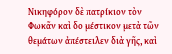Νικηφόρον δὲ πατρίκιον τὸν Φωκᾶν καὶ δο μέστικον μετὰ τῶν θεμάτων ἀπέστειλεν διὰ γῆς, καὶ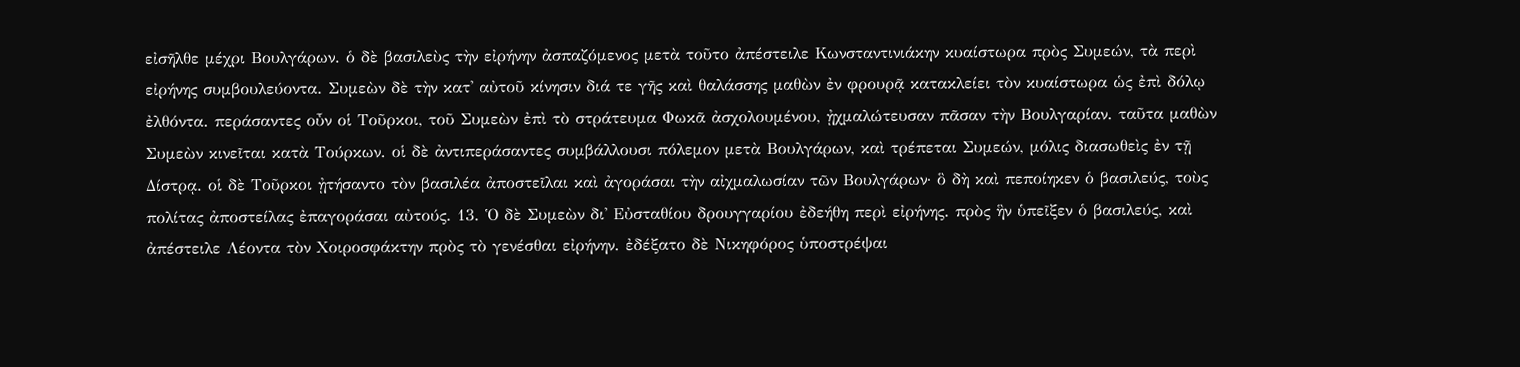εἰσῆλθε μέχρι Βουλγάρων. ὁ δὲ βασιλεὺς τὴν εἰρήνην ἀσπαζόμενος μετὰ τοῦτο ἀπέστειλε Κωνσταντινιάκην κυαίστωρα πρὸς Συμεών, τὰ περὶ εἰρήνης συμβουλεύοντα. Συμεὼν δὲ τὴν κατ' αὐτοῦ κίνησιν διά τε γῆς καὶ θαλάσσης μαθὼν ἐν φρουρᾷ κατακλείει τὸν κυαίστωρα ὡς ἐπὶ δόλῳ ἐλθόντα. περάσαντες οὖν οἱ Τοῦρκοι, τοῦ Συμεὼν ἐπὶ τὸ στράτευμα Φωκᾶ ἀσχολουμένου, ᾐχμαλώτευσαν πᾶσαν τὴν Βουλγαρίαν. ταῦτα μαθὼν Συμεὼν κινεῖται κατὰ Τούρκων. οἱ δὲ ἀντιπεράσαντες συμβάλλουσι πόλεμον μετὰ Βουλγάρων, καὶ τρέπεται Συμεών, μόλις διασωθεὶς ἐν τῇ Δίστρᾳ. οἱ δὲ Τοῦρκοι ᾐτήσαντο τὸν βασιλέα ἀποστεῖλαι καὶ ἀγοράσαι τὴν αἰχμαλωσίαν τῶν Βουλγάρων· ὃ δὴ καὶ πεποίηκεν ὁ βασιλεύς, τοὺς πολίτας ἀποστείλας ἐπαγοράσαι αὐτούς. 13. Ὁ δὲ Συμεὼν δι' Εὐσταθίου δρουγγαρίου ἐδεήθη περὶ εἰρήνης. πρὸς ἣν ὑπεῖξεν ὁ βασιλεύς, καὶ ἀπέστειλε Λέοντα τὸν Χοιροσφάκτην πρὸς τὸ γενέσθαι εἰρήνην. ἐδέξατο δὲ Νικηφόρος ὑποστρέψαι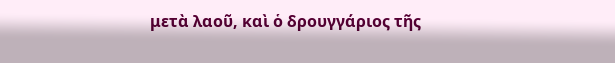μετὰ λαοῦ, καὶ ὁ δρουγγάριος τῆς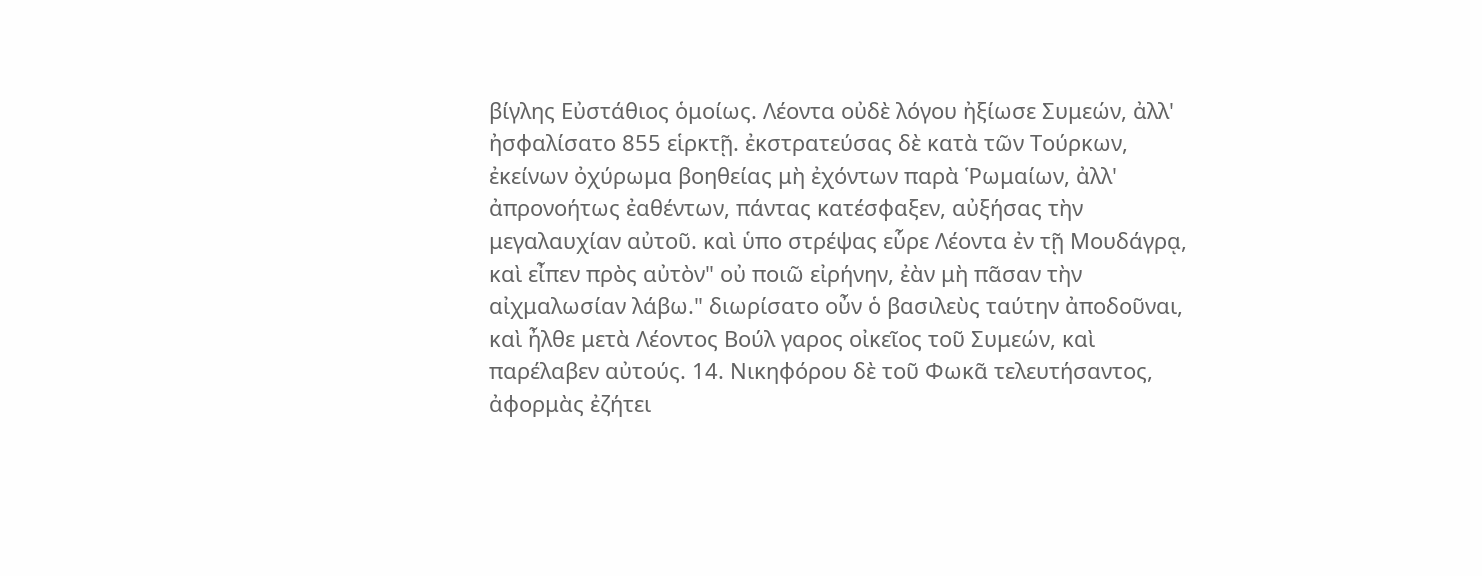βίγλης Εὐστάθιος ὁμοίως. Λέοντα οὐδὲ λόγου ἠξίωσε Συμεών, ἀλλ' ἠσφαλίσατο 855 εἱρκτῇ. ἐκστρατεύσας δὲ κατὰ τῶν Τούρκων, ἐκείνων ὀχύρωμα βοηθείας μὴ ἐχόντων παρὰ Ῥωμαίων, ἀλλ' ἀπρονοήτως ἐαθέντων, πάντας κατέσφαξεν, αὐξήσας τὴν μεγαλαυχίαν αὐτοῦ. καὶ ὑπο στρέψας εὗρε Λέοντα ἐν τῇ Μουδάγρᾳ, καὶ εἶπεν πρὸς αὐτὸν" οὐ ποιῶ εἰρήνην, ἐὰν μὴ πᾶσαν τὴν αἰχμαλωσίαν λάβω." διωρίσατο οὖν ὁ βασιλεὺς ταύτην ἀποδοῦναι, καὶ ἦλθε μετὰ Λέοντος Βούλ γαρος οἰκεῖος τοῦ Συμεών, καὶ παρέλαβεν αὐτούς. 14. Νικηφόρου δὲ τοῦ Φωκᾶ τελευτήσαντος, ἀφορμὰς ἐζήτει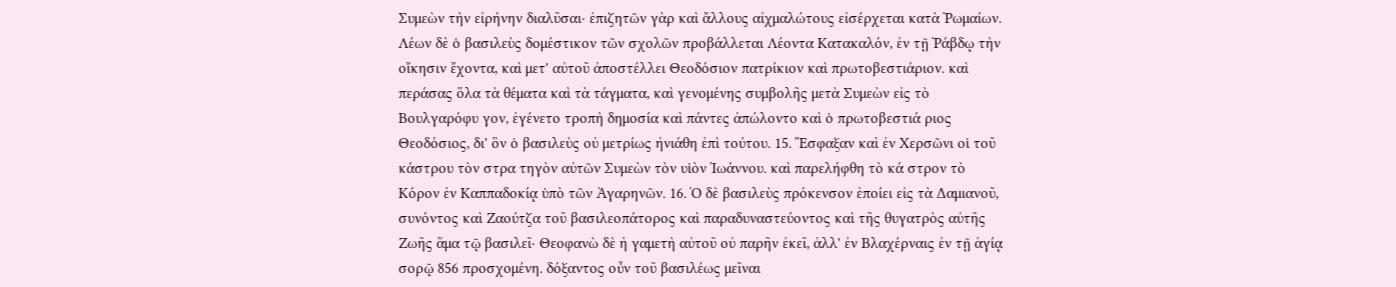Συμεὼν τὴν εἰρήνην διαλῦσαι· ἐπιζητῶν γὰρ καὶ ἄλλους αἰχμαλώτους εἰσέρχεται κατὰ Ῥωμαίων. Λέων δὲ ὁ βασιλεὺς δομέστικον τῶν σχολῶν προβάλλεται Λέοντα Κατακαλόν, ἐν τῇ Ῥάβδῳ τὴν οἴκησιν ἔχοντα, καὶ μετ' αὐτοῦ ἀποστέλλει Θεοδόσιον πατρίκιον καὶ πρωτοβεστιάριον. καὶ περάσας ὅλα τὰ θέματα καὶ τὰ τάγματα, καὶ γενομένης συμβολῆς μετὰ Συμεὼν εἰς τὸ Βουλγαρόφυ γον, ἐγένετο τροπὴ δημοσία καὶ πάντες ἀπώλοντο καὶ ὁ πρωτοβεστιά ριος Θεοδόσιος, δι' ὃν ὁ βασιλεὺς οὐ μετρίως ἠνιάθη ἐπὶ τούτου. 15. Ἔσφαξαν καὶ ἐν Χερσῶνι οἱ τοῦ κάστρου τὸν στρα τηγὸν αὐτῶν Συμεὼν τὸν υἱὸν Ἰωάννου. καὶ παρελήφθη τὸ κά στρον τὸ Κόρον ἐν Καππαδοκίᾳ ὑπὸ τῶν Ἀγαρηνῶν. 16. Ὁ δὲ βασιλεὺς πρόκενσον ἐποίει εἰς τὰ Δαμιανοῦ, συνόντος καὶ Ζαούτζα τοῦ βασιλεοπάτορος καὶ παραδυναστεύοντος καὶ τῆς θυγατρὸς αὐτῆς Ζωῆς ἅμα τῷ βασιλεῖ· Θεοφανὼ δὲ ἡ γαμετὴ αὐτοῦ οὐ παρῆν ἐκεῖ, ἀλλ' ἐν Βλαχέρναις ἐν τῇ ἁγίᾳ σορῷ 856 προσχομένη. δόξαντος οὖν τοῦ βασιλέως μεῖναι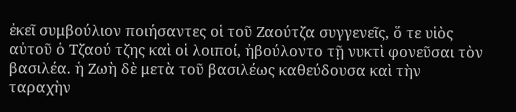ἐκεῖ συμβούλιον ποιήσαντες οἱ τοῦ Ζαούτζα συγγενεῖς, ὅ τε υἱὸς αὐτοῦ ὁ Τζαού τζης καὶ οἱ λοιποί, ἠβούλοντο τῇ νυκτὶ φονεῦσαι τὸν βασιλέα. ἡ Ζωὴ δὲ μετὰ τοῦ βασιλέως καθεύδουσα καὶ τὴν ταραχὴν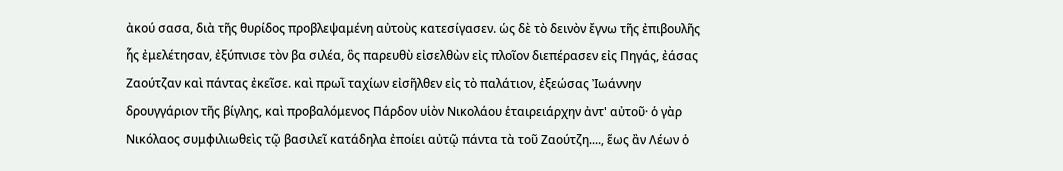ἀκού σασα, διὰ τῆς θυρίδος προβλεψαμένη αὐτοὺς κατεσίγασεν. ὡς δὲ τὸ δεινὸν ἔγνω τῆς ἐπιβουλῆς ἧς ἐμελέτησαν, ἐξύπνισε τὸν βα σιλέα, ὃς παρευθὺ εἰσελθὼν εἰς πλοῖον διεπέρασεν εἰς Πηγάς, ἐάσας Ζαούτζαν καὶ πάντας ἐκεῖσε. καὶ πρωῒ ταχίων εἰσῆλθεν εἰς τὸ παλάτιον, ἐξεώσας Ἰωάννην δρουγγάριον τῆς βίγλης, καὶ προβαλόμενος Πάρδον υἱὸν Νικολάου ἑταιρειάρχην ἀντ' αὐτοῦ· ὁ γὰρ Νικόλαος συμφιλιωθεὶς τῷ βασιλεῖ κατάδηλα ἐποίει αὐτῷ πάντα τὰ τοῦ Ζαούτζη...., ἕως ἂν Λέων ὁ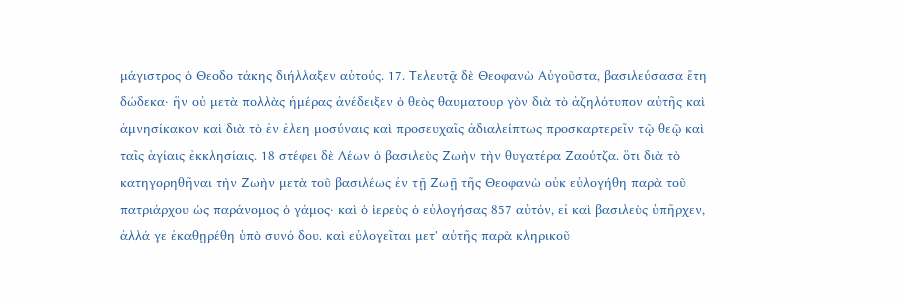μάγιστρος ὁ Θεοδο τάκης διήλλαξεν αὐτούς. 17. Τελευτᾷ δὲ Θεοφανὼ Αὐγοῦστα, βασιλεύσασα ἔτη δώδεκα· ἣν οὐ μετὰ πολλὰς ἡμέρας ἀνέδειξεν ὁ θεὸς θαυματουρ γὸν διὰ τὸ ἀζηλότυπον αὐτῆς καὶ ἀμνησίκακον καὶ διὰ τὸ ἐν ἐλεη μοσύναις καὶ προσευχαῖς ἀδιαλείπτως προσκαρτερεῖν τῷ θεῷ καὶ ταῖς ἁγίαις ἐκκλησίαις. 18 στέφει δὲ Λέων ὁ βασιλεὺς Ζωὴν τὴν θυγατέρα Ζαούτζα. ὅτι διὰ τὸ κατηγορηθῆναι τὴν Ζωὴν μετὰ τοῦ βασιλέως ἐν τῇ Ζωῇ τῆς Θεοφανὼ οὐκ εὐλογήθη παρὰ τοῦ πατριάρχου ὡς παράνομος ὁ γάμος· καὶ ὁ ἱερεὺς ὁ εὐλογήσας 857 αὐτόν, εἰ καὶ βασιλεὺς ὑπῆρχεν, ἀλλά γε ἐκαθῃρέθη ὑπὸ συνό δου. καὶ εὐλογεῖται μετ' αὐτῆς παρὰ κληρικοῦ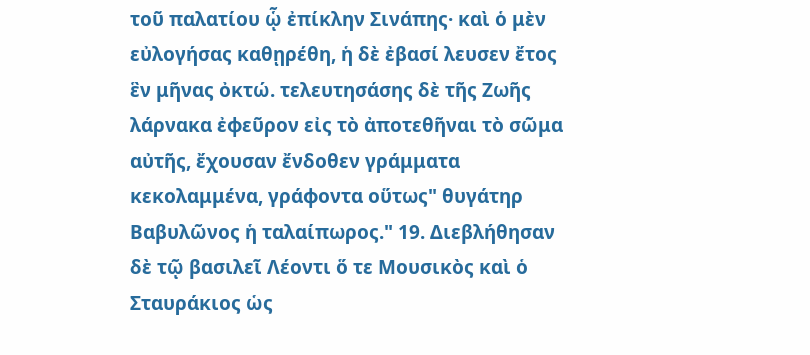τοῦ παλατίου ᾧ ἐπίκλην Σινάπης· καὶ ὁ μὲν εὐλογήσας καθῃρέθη, ἡ δὲ ἐβασί λευσεν ἔτος ἓν μῆνας ὀκτώ. τελευτησάσης δὲ τῆς Ζωῆς λάρνακα ἐφεῦρον εἰς τὸ ἀποτεθῆναι τὸ σῶμα αὐτῆς, ἔχουσαν ἔνδοθεν γράμματα κεκολαμμένα, γράφοντα οὕτως" θυγάτηρ Βαβυλῶνος ἡ ταλαίπωρος." 19. Διεβλήθησαν δὲ τῷ βασιλεῖ Λέοντι ὅ τε Μουσικὸς καὶ ὁ Σταυράκιος ὡς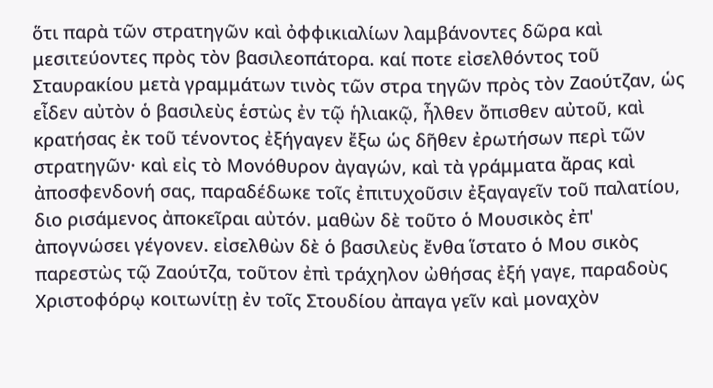ὅτι παρὰ τῶν στρατηγῶν καὶ ὀφφικιαλίων λαμβάνοντες δῶρα καὶ μεσιτεύοντες πρὸς τὸν βασιλεοπάτορα. καί ποτε εἰσελθόντος τοῦ Σταυρακίου μετὰ γραμμάτων τινὸς τῶν στρα τηγῶν πρὸς τὸν Ζαούτζαν, ὡς εἶδεν αὐτὸν ὁ βασιλεὺς ἑστὼς ἐν τῷ ἡλιακῷ, ἦλθεν ὄπισθεν αὐτοῦ, καὶ κρατήσας ἐκ τοῦ τένοντος ἐξήγαγεν ἔξω ὡς δῆθεν ἐρωτήσων περὶ τῶν στρατηγῶν· καὶ εἰς τὸ Μονόθυρον ἀγαγών, καὶ τὰ γράμματα ἄρας καὶ ἀποσφενδονή σας, παραδέδωκε τοῖς ἐπιτυχοῦσιν ἐξαγαγεῖν τοῦ παλατίου, διο ρισάμενος ἀποκεῖραι αὐτόν. μαθὼν δὲ τοῦτο ὁ Μουσικὸς ἐπ' ἀπογνώσει γέγονεν. εἰσελθὼν δὲ ὁ βασιλεὺς ἔνθα ἵστατο ὁ Μου σικὸς παρεστὼς τῷ Ζαούτζα, τοῦτον ἐπὶ τράχηλον ὠθήσας ἐξή γαγε, παραδοὺς Χριστοφόρῳ κοιτωνίτῃ ἐν τοῖς Στουδίου ἀπαγα γεῖν καὶ μοναχὸν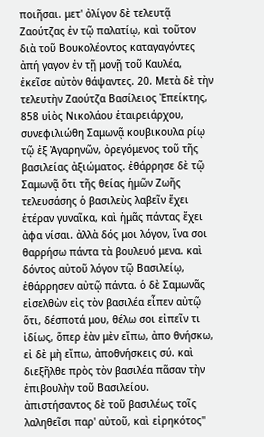ποιῆσαι. μετ' ὀλίγον δὲ τελευτᾷ Ζαούτζας ἐν τῷ παλατίῳ, καὶ τοῦτον διὰ τοῦ Βουκολέοντος καταγαγόντες ἀπή γαγον ἐν τῇ μονῇ τοῦ Καυλέα, ἐκεῖσε αὐτὸν θάψαντες. 20. Μετὰ δὲ τὴν τελευτὴν Ζαούτζα Βασίλειος Ἐπείκτης, 858 υἱὸς Νικολάου ἑταιρειάρχου, συνεφιλιώθη Σαμωνᾷ κουβικουλα ρίῳ τῷ ἐξ Ἀγαρηνῶν, ὀρεγόμενος τοῦ τῆς βασιλείας ἀξιώματος. ἐθάρρησε δὲ τῷ Σαμωνᾷ ὅτι τῆς θείας ἡμῶν Ζωῆς τελευσάσης ὁ βασιλεὺς λαβεῖν ἔχει ἑτέραν γυναῖκα, καὶ ἡμᾶς πάντας ἔχει ἀφα νίσαι. ἀλλὰ δός μοι λόγον, ἵνα σοι θαρρήσω πάντα τὰ βουλευό μενα. καὶ δόντος αὐτοῦ λόγον τῷ Βασιλείῳ, ἐθάρρησεν αὐτῷ πάντα. ὁ δὲ Σαμωνᾶς εἰσελθὼν εἰς τὸν βασιλέα εἶπεν αὐτῷ ὅτι, δέσποτά μου, θέλω σοι εἰπεῖν τι ἰδίως, ὅπερ ἐὰν μὲν εἴπω, ἀπο θνήσκω, εἰ δὲ μὴ εἴπω, ἀποθνήσκεις σύ. καὶ διεξῆλθε πρὸς τὸν βασιλέα πᾶσαν τὴν ἐπιβουλὴν τοῦ Βασιλείου. ἀπιστήσαντος δὲ τοῦ βασιλέως τοῖς λαληθεῖσι παρ' αὐτοῦ, καὶ εἰρηκότος"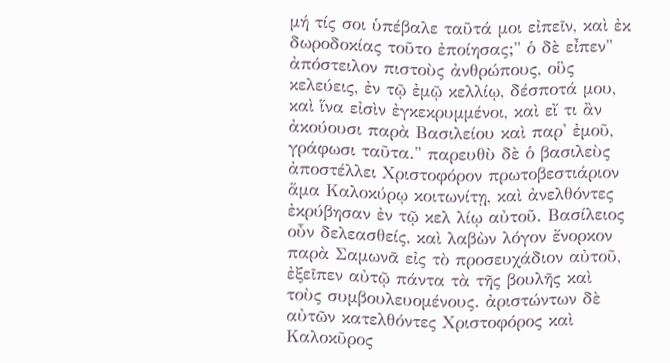μή τίς σοι ὑπέβαλε ταῦτά μοι εἰπεῖν, καὶ ἐκ δωροδοκίας τοῦτο ἐποίησας;" ὁ δὲ εἶπεν" ἀπόστειλον πιστοὺς ἀνθρώπους, οὓς κελεύεις, ἐν τῷ ἐμῷ κελλίῳ, δέσποτά μου, καὶ ἵνα εἰσὶν ἐγκεκρυμμένοι, καὶ εἴ τι ἂν ἀκούουσι παρὰ Βασιλείου καὶ παρ' ἐμοῦ, γράφωσι ταῦτα." παρευθὺ δὲ ὁ βασιλεὺς ἀποστέλλει Χριστοφόρον πρωτοβεστιάριον ἅμα Καλοκύρῳ κοιτωνίτῃ, καὶ ἀνελθόντες ἐκρύβησαν ἐν τῷ κελ λίῳ αὐτοῦ. Βασίλειος οὖν δελεασθείς, καὶ λαβὼν λόγον ἔνορκον παρὰ Σαμωνᾶ εἰς τὸ προσευχάδιον αὐτοῦ, ἐξεῖπεν αὐτῷ πάντα τὰ τῆς βουλῆς καὶ τοὺς συμβουλευομένους. ἀριστώντων δὲ αὐτῶν κατελθόντες Χριστοφόρος καὶ Καλοκῦρος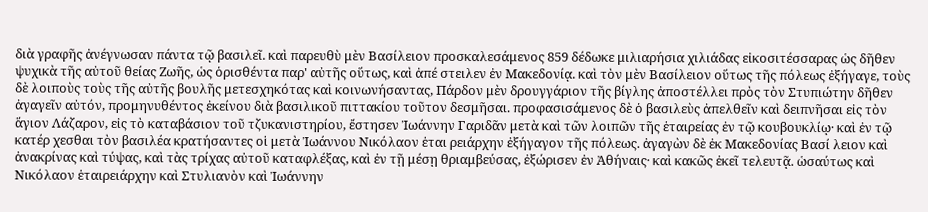διὰ γραφῆς ἀνέγνωσαν πάντα τῷ βασιλεῖ. καὶ παρευθὺ μὲν Βασίλειον προσκαλεσάμενος 859 δέδωκε μιλιαρήσια χιλιάδας εἰκοσιτέσσαρας ὡς δῆθεν ψυχικὰ τῆς αὐτοῦ θείας Ζωῆς, ὡς ὁρισθέντα παρ' αὐτῆς οὕτως, καὶ ἀπέ στειλεν ἐν Μακεδονίᾳ. καὶ τὸν μὲν Βασίλειον οὕτως τῆς πόλεως ἐξήγαγε, τοὺς δὲ λοιποὺς τοὺς τῆς αὐτῆς βουλῆς μετεσχηκότας καὶ κοινωνήσαντας, Πάρδον μὲν δρουγγάριον τῆς βίγλης ἀποστέλλει πρὸς τὸν Στυπιώτην δῆθεν ἀγαγεῖν αὐτόν, προμηνυθέντος ἐκείνου διὰ βασιλικοῦ πιττακίου τοῦτον δεσμῆσαι. προφασισάμενος δὲ ὁ βασιλεὺς ἀπελθεῖν καὶ δειπνῆσαι εἰς τὸν ἅγιον Λάζαρον, εἰς τὸ καταβάσιον τοῦ τζυκανιστηρίου, ἔστησεν Ἰωάννην Γαριδᾶν μετὰ καὶ τῶν λοιπῶν τῆς ἑταιρείας ἐν τῷ κουβουκλίῳ· καὶ ἐν τῷ κατέρ χεσθαι τὸν βασιλέα κρατήσαντες οἱ μετὰ Ἰωάννου Νικόλαον ἑται ρειάρχην ἐξήγαγον τῆς πόλεως. ἀγαγὼν δὲ ἐκ Μακεδονίας Βασί λειον καὶ ἀνακρίνας καὶ τύψας, καὶ τὰς τρίχας αὐτοῦ καταφλέξας, καὶ ἐν τῇ μέσῃ θριαμβεύσας, ἐξώρισεν ἐν Ἀθήναις· καὶ κακῶς ἐκεῖ τελευτᾷ. ὡσαύτως καὶ Νικόλαον ἑταιρειάρχην καὶ Στυλιανὸν καὶ Ἰωάννην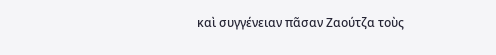καὶ συγγένειαν πᾶσαν Ζαούτζα τοὺς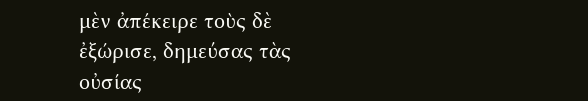μὲν ἀπέκειρε τοὺς δὲ ἐξώρισε, δημεύσας τὰς οὐσίας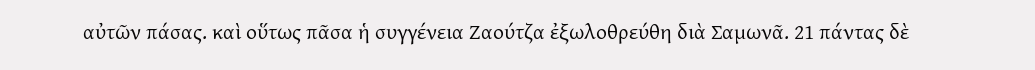αὐτῶν πάσας. καὶ οὕτως πᾶσα ἡ συγγένεια Ζαούτζα ἐξωλοθρεύθη διὰ Σαμωνᾶ. 21 πάντας δὲ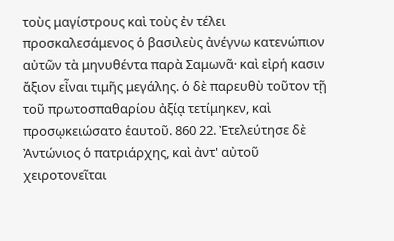τοὺς μαγίστρους καὶ τοὺς ἐν τέλει προσκαλεσάμενος ὁ βασιλεὺς ἀνέγνω κατενώπιον αὐτῶν τὰ μηνυθέντα παρὰ Σαμωνᾶ· καὶ εἰρή κασιν ἄξιον εἶναι τιμῆς μεγάλης. ὁ δὲ παρευθὺ τοῦτον τῇ τοῦ πρωτοσπαθαρίου ἀξίᾳ τετίμηκεν, καὶ προσῳκειώσατο ἑαυτοῦ. 860 22. Ἐτελεύτησε δὲ Ἀντώνιος ὁ πατριάρχης, καὶ ἀντ' αὐτοῦ χειροτονεῖται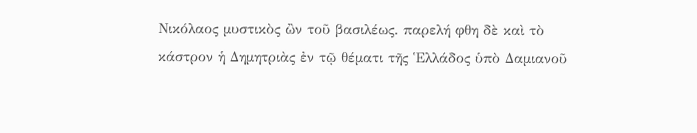Νικόλαος μυστικὸς ὢν τοῦ βασιλέως. παρελή φθη δὲ καὶ τὸ κάστρον ἡ Δημητριὰς ἐν τῷ θέματι τῆς Ἑλλάδος ὑπὸ Δαμιανοῦ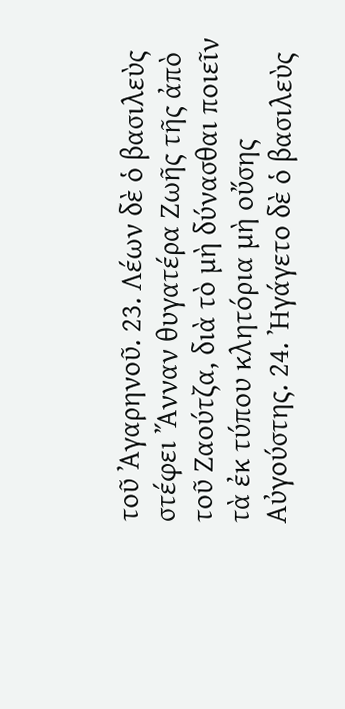τοῦ Ἀγαρηνοῦ. 23. Λέων δὲ ὁ βασιλεὺς στέφει Ἄνναν θυγατέρα Ζωῆς τῆς ἀπὸ τοῦ Ζαούτζα, διὰ τὸ μὴ δύνασθαι ποιεῖν τὰ ἐκ τύπου κλητόρια μὴ οὔσης Αὐγούστης. 24. Ἠγάγετο δὲ ὁ βασιλεὺς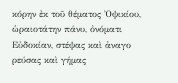κόρην ἐκ τοῦ θέματος Ὀψικίου, ὡραιοτάτην πάνυ, ὀνόματι Εὐδοκίαν, στέψας καὶ ἀναγο ρεύσας καὶ γήμας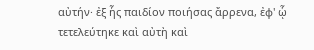αὐτήν· ἐξ ἧς παιδίον ποιήσας ἄρρενα, ἐφ' ᾧ τετελεύτηκε καὶ αὐτὴ καὶ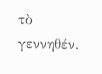τὸ γεννηθέν.